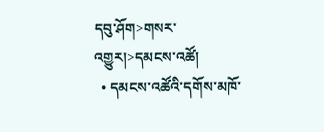དབུ་ཤོག>གསར་འགྱུར།>དམངས་འཚོ།
  • དམངས་འཚོའི་དགོས་མཁོ་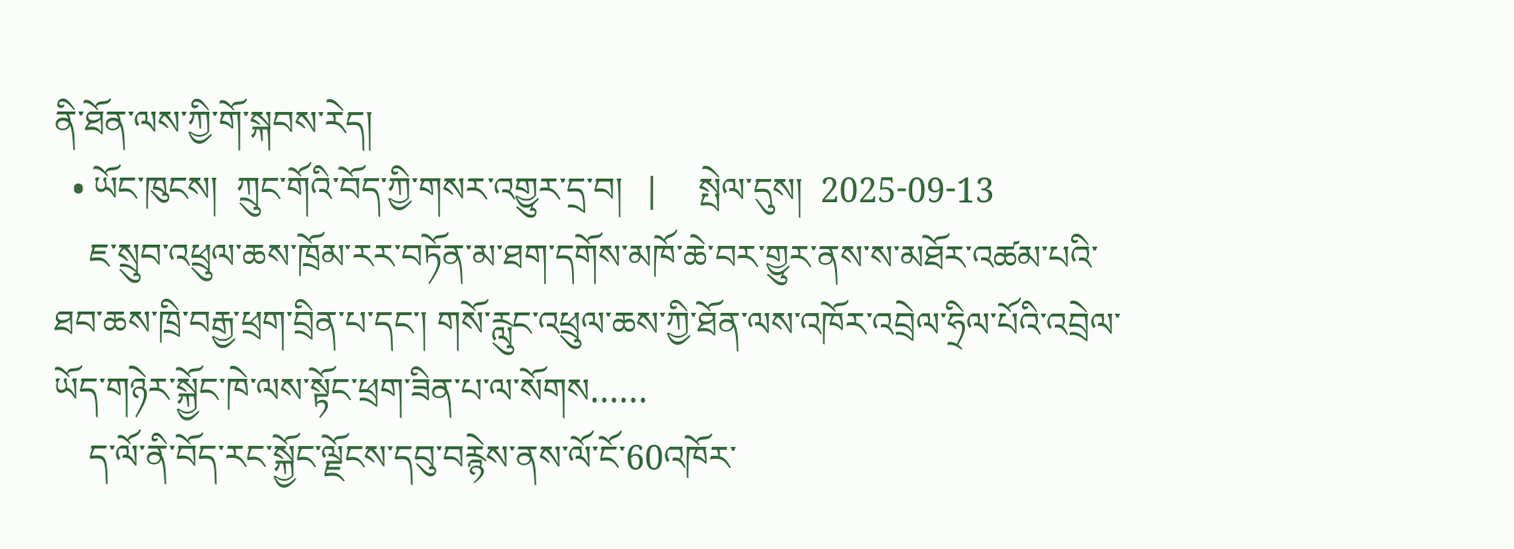ནི་ཐོན་ལས་ཀྱི་གོ་སྐབས་རེད།
  • ཡོང་ཁུངས།  ཀྲུང་གོའི་བོད་ཀྱི་གསར་འགྱུར་དྲ་བ།   |     སྤེལ་དུས།  2025-09-13
    ཇ་སྲུབ་འཕྲུལ་ཆས་ཁྲོམ་རར་བཏོན་མ་ཐག་དགོས་མཁོ་ཆེ་བར་གྱུར་ནས་ས་མཐོར་འཚམ་པའི་ཐབ་ཆས་ཁྲི་བརྒྱ་ཕྲག་བྲིན་པ་དང་། གསོ་རླུང་འཕྲུལ་ཆས་ཀྱི་ཐོན་ལས་འཁོར་འབྲེལ་ཧྲིལ་པོའི་འབྲེལ་ཡོད་གཉེར་སྐྱོང་ཁེ་ལས་སྟོང་ཕྲག་ཟིན་པ་ལ་སོགས……
    ད་ལོ་ནི་བོད་རང་སྐྱོང་ལྗོངས་དབུ་བརྙེས་ནས་ལོ་ངོ་60འཁོར་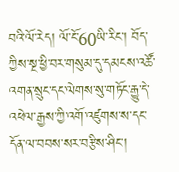བའི་ལོ་རེད། ལོ་ངོ་60ཡི་རིང་། བོད་ཀྱིས་སྔ་ཕྱི་བར་གསུམ་དུ་དམངས་འཚོ་འགན་སྲུང་དང་ལེགས་སུ་གཏོང་རྒྱུ་དེ་འཕེལ་རྒྱས་ཀྱི་འགོ་འཛུགས་ས་དང་དོན་ལ་བབས་སར་བརྩིས་ཤིང་།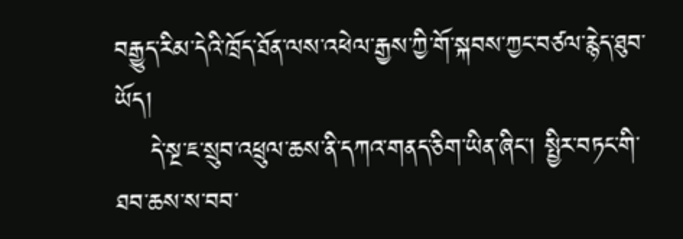བརྒྱུད་རིམ་དེའི་ཁྲོད་ཐོན་ལས་འཕེལ་རྒྱས་ཀྱི་གོ་སྐབས་ཀྱང་བཙལ་རྙེད་ཐུབ་ཡོད།
    དེ་སྔ་ཇ་སྲུབ་འཕྲུལ་ཆས་ནི་དཀའ་གནད་ཅིག་ཡིན་ཞིང་། སྤྱིར་བཏང་གི་ཐབ་ཆས་ས་བབ་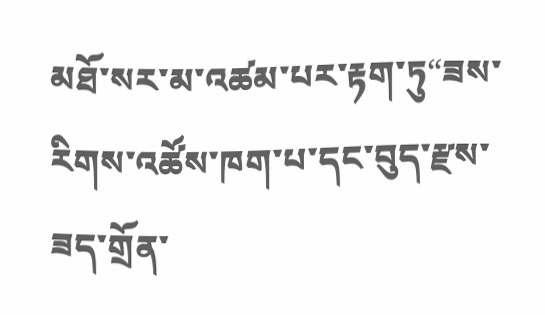མཐོ་སར་མ་འཚམ་པར་རྟག་ཏུ“ཟས་རིགས་འཚོས་ཁག་པ་དང་བུད་རྫས་ཟད་གྲོན་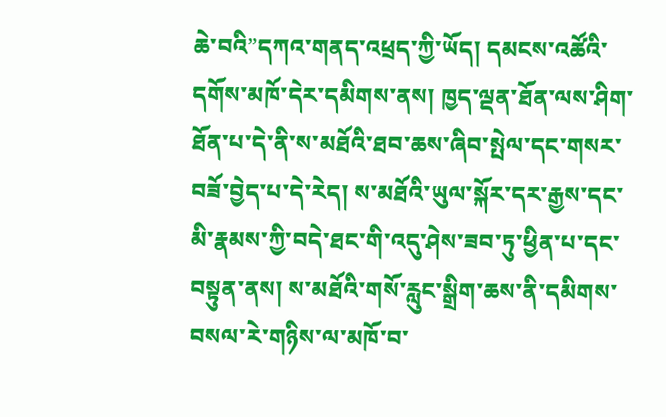ཆེ་བའི”དཀའ་གནད་འཕྲད་ཀྱི་ཡོད། དམངས་འཚོའི་དགོས་མཁོ་དེར་དམིགས་ནས། ཁྱད་ལྡན་ཐོན་ལས་ཤིག་ཐོན་པ་དེ་ནི་ས་མཐོའི་ཐབ་ཆས་ཞིབ་སྤེལ་དང་གསར་བཟོ་བྱེད་པ་དེ་རེད། ས་མཐོའི་ཡུལ་སྐོར་དར་རྒྱས་དང་མི་རྣམས་ཀྱི་བདེ་ཐང་གི་འདུ་ཤེས་ཟབ་ཏུ་ཕྱིན་པ་དང་བསྟུན་ནས། ས་མཐོའི་གསོ་རླུང་སྒྲིག་ཆས་ནི་དམིགས་བསལ་རེ་གཉིས་ལ་མཁོ་བ་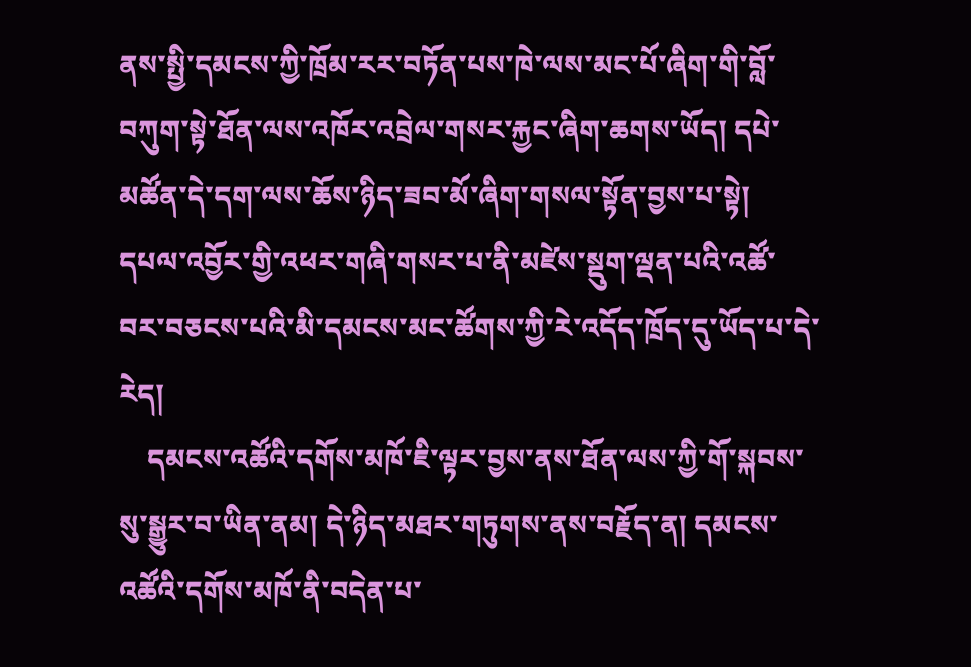ནས་སྤྱི་དམངས་ཀྱི་ཁྲོམ་རར་བཏོན་པས་ཁེ་ལས་མང་པོ་ཞིག་གི་བློ་བཀུག་སྟེ་ཐོན་ལས་འཁོར་འབྲེལ་གསར་རྐྱང་ཞིག་ཆགས་ཡོད། དཔེ་མཚོན་དེ་དག་ལས་ཆོས་ཉིད་ཟབ་མོ་ཞིག་གསལ་སྟོན་བྱས་པ་སྟེ། དཔལ་འབྱོར་གྱི་འཕར་གཞི་གསར་པ་ནི་མཛེས་སྡུག་ལྡན་པའི་འཚོ་བར་བཅངས་པའི་མི་དམངས་མང་ཚོགས་ཀྱི་རེ་འདོད་ཁྲོད་དུ་ཡོད་པ་དེ་རེད།
    དམངས་འཚོའི་དགོས་མཁོ་ཇི་ལྟར་བྱས་ནས་ཐོན་ལས་ཀྱི་གོ་སྐབས་སུ་སྒྱུར་བ་ཡིན་ནམ། དེ་ཉིད་མཐར་གཏུགས་ནས་བརྗོད་ན། དམངས་འཚོའི་དགོས་མཁོ་ནི་བདེན་པ་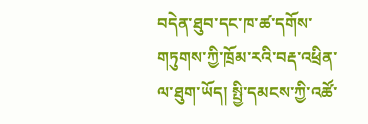བདེན་ཐུབ་དང་ཁ་ཚ་དགོས་གཏུགས་ཀྱི་ཁྲོམ་རའི་བརྡ་འཕྲིན་ལ་ཐུག་ཡོད། སྤྱི་དམངས་ཀྱི་འཚོ་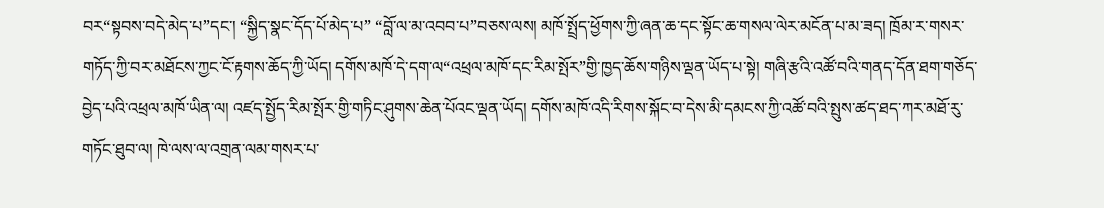བར“སྟབས་བདེ་མེད་པ”དང་། “སྐྱིད་སྣང་དོད་པོ་མེད་པ” “བློ་ལ་མ་འབབ་པ”བཅས་ལས། མཁོ་སྤྲོད་ཕྱོགས་ཀྱི་ཞན་ཆ་དང་སྟོང་ཆ་གསལ་ལེར་མངོན་པ་མ་ཟད། ཁྲོམ་ར་གསར་གཏོད་ཀྱི་བར་མཐོངས་ཀྱང་ངོ་རྟགས་ཆོད་ཀྱི་ཡོད། དགོས་མཁོ་དེ་དག་ལ“འཕྲལ་མཁོ་དང་རིམ་སྤོར”གྱི་ཁྱད་ཆོས་གཉིས་ལྡན་ཡོད་པ་སྟེ། གཞི་རྩའི་འཚོ་བའི་གནད་དོན་ཐག་གཅོད་བྱེད་པའི་འཕྲལ་མཁོ་ཡིན་ལ། འཛད་སྤྱོད་རིམ་སྤོར་གྱི་གཏིང་ཤུགས་ཆེན་པོའང་ལྡན་ཡོད། དགོས་མཁོ་འདི་རིགས་སྐོང་བ་དེས་མི་དམངས་ཀྱི་འཚོ་བའི་སྤུས་ཚད་ཐད་ཀར་མཐོ་རུ་གཏོང་ཐུབ་ལ། ཁེ་ལས་ལ་འགྲན་ལམ་གསར་པ་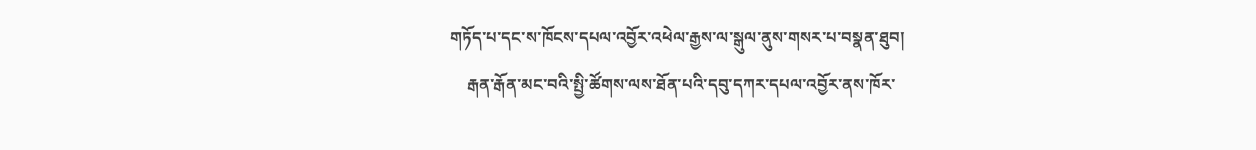གཏོད་པ་དང་ས་ཁོངས་དཔལ་འབྱོར་འཕེལ་རྒྱས་ལ་སྒུལ་ནུས་གསར་པ་བསྣན་ཐུབ།
    རྒན་རྒོན་མང་བའི་སྤྱི་ཚོགས་ལས་ཐོན་པའི་དབུ་དཀར་དཔལ་འབྱོར་ནས་ཁོར་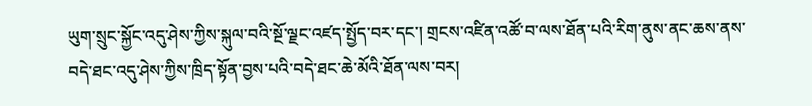ཡུག་སྲུང་སྐྱོང་འདུ་ཤེས་ཀྱིས་སྐུལ་བའི་སྔོ་ལྗང་འཛད་སྤྱོད་བར་དང་། གྲངས་འཛིན་འཚོ་བ་ལས་ཐོན་པའི་རིག་ནུས་ནང་ཆས་ནས་བདེ་ཐང་འདུ་ཤེས་ཀྱིས་ཁྲིད་སྟོན་བྱས་པའི་བདེ་ཐང་ཆེ་མོའི་ཐོན་ལས་བར།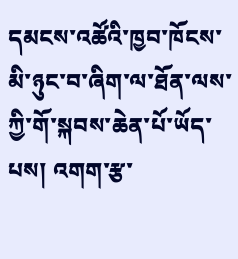དམངས་འཚོའི་ཁྱབ་ཁོངས་མི་ཉུང་བ་ཞིག་ལ་ཐོན་ལས་ཀྱི་གོ་སྐབས་ཆེན་པོ་ཡོད་པས། འགག་རྩ་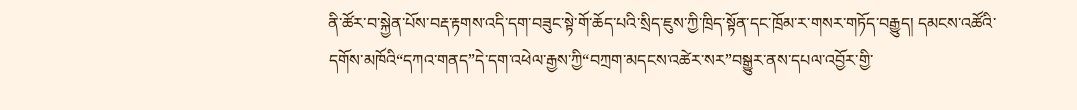ནི་ཚོར་བ་སྐྱེན་པོས་བརྡ་རྟགས་འདི་དག་བཟུང་སྟེ་གོ་ཆོད་པའི་སྲིད་ཇུས་ཀྱི་ཁྲིད་སྟོན་དང་ཁྲོམ་ར་གསར་གཏོད་བརྒྱུད། དམངས་འཚོའི་དགོས་མཁོའི“དཀའ་གནད”དེ་དག་འཕེལ་རྒྱས་ཀྱི“བཀྲག་མདངས་འཚེར་སར”བསྒྱུར་ནས་དཔལ་འབྱོར་གྱི་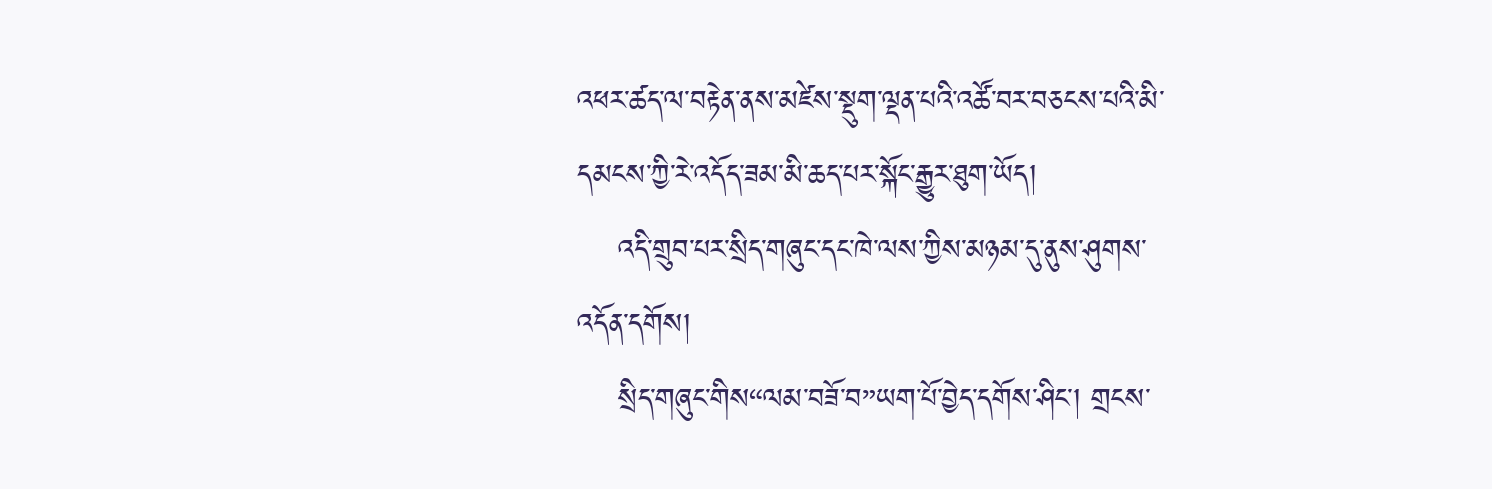འཕར་ཚད་ལ་བརྟེན་ནས་མཛེས་སྡུག་ལྡན་པའི་འཚོ་བར་བཅངས་པའི་མི་དམངས་ཀྱི་རེ་འདོད་ཟམ་མི་ཆད་པར་སྐོང་རྒྱུར་ཐུག་ཡོད།
    འདི་གྲུབ་པར་སྲིད་གཞུང་དང་ཁེ་ལས་ཀྱིས་མཉམ་དུ་ནུས་ཤུགས་འདོན་དགོས།
    སྲིད་གཞུང་གིས“ལམ་བཟོ་བ”ཡག་པོ་བྱེད་དགོས་ཤིང་། གྲངས་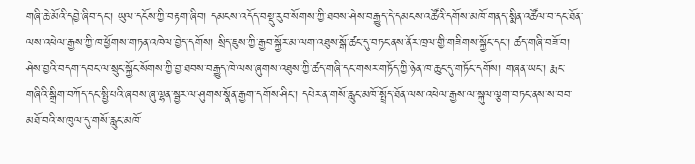གཞི་ཆེ་མོའི་དབྱེ་ཞིབ་དང་། ཡུལ་དངོས་ཀྱི་བརྟག་ཞིབ། དམངས་འདོད་བསྡུ་རུབ་སོགས་ཀྱི་ཐབས་ཤེས་བརྒྱུད་དེ་དམངས་འཚོའི་དགོས་མཁོ་གནད་སྨིན་འཚོལ་བ་དང་ཐོན་ལས་འཕེལ་རྒྱས་ཀྱི་ཁ་ཕྱོགས་གཏན་འཁེལ་བྱེད་དགོས། སྲིད་ཇུས་ཀྱི་རྒྱབ་སྐྱོར་མ་ལག་འཐུས་སྒོ་ཚང་དུ་བཏང་ནས་ནོར་ཁྲལ་གྱི་གཟིགས་སྐྱོང་དང་། ཚད་གཞི་བཟོ་བ། ཤེས་བྱའི་བདག་དབང་ལ་སྲུང་སྐྱོང་སོགས་ཀྱི་བྱ་ཐབས་བརྒྱུད་ཁེ་ལས་ཞུགས་འཐུས་ཀྱི་ཚད་གཞི་དང་གསར་གཏོད་ཀྱི་ཉེན་ཁ་ཆུང་དུ་གཏོང་དགོས། གཞན་ཡང་། རྨང་གཞིའི་སྒྲིག་བཀོད་དང་སྤྱི་པའི་ཞབས་ཞུ་ལྷན་སྦྱར་ལ་ཤུགས་སྣོན་རྒྱག་དགོས་ཤིང་། དཔེར་ན་གསོ་རླུང་མཁོ་སྤྲོད་ཐོན་ལས་འཕེལ་རྒྱས་ལ་སྐུལ་ལྕག་བཏང་ནས་ས་བབ་མཐོ་བའི་ས་ཁུལ་དུ་གསོ་རླུང་མཁོ་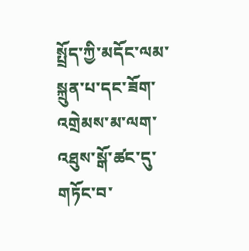སྤྲོད་ཀྱི་མདོང་ལམ་སྐྲུན་པ་དང་ཟོག་འགྲེམས་མ་ལག་འཐུས་སྒོ་ཚང་དུ་གཏོང་བ་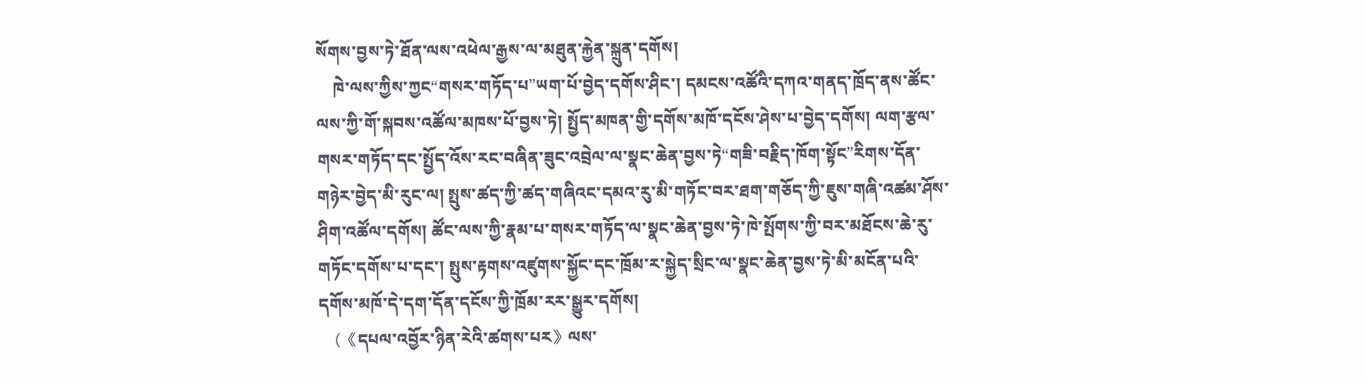སོགས་བྱས་ཏེ་ཐོན་ལས་འཕེལ་རྒྱས་ལ་མཐུན་རྐྱེན་སྐྲུན་དགོས།
    ཁེ་ལས་ཀྱིས་ཀྱང“གསར་གཏོད་པ”ཡག་པོ་བྱེད་དགོས་ཤིང་། དམངས་འཚོའི་དཀའ་གནད་ཁྲོད་ནས་ཚོང་ལས་ཀྱི་གོ་སྐབས་འཚོལ་མཁས་པོ་བྱས་ཏེ། སྤྱོད་མཁན་གྱི་དགོས་མཁོ་དངོས་ཤེས་པ་བྱེད་དགོས། ལག་རྩལ་གསར་གཏོད་དང་སྤྱོད་འོས་རང་བཞིན་ཟུང་འབྲེལ་ལ་སྣང་ཆེན་བྱས་ཏེ“གཟི་བརྗིད་ཁོག་སྟོང”རིགས་དོན་གཉེར་བྱེད་མི་རུང་ལ། སྤུས་ཚད་ཀྱི་ཚད་གཞིའང་དམའ་རུ་མི་གཏོང་བར་ཐག་གཅོད་ཀྱི་ཇུས་གཞི་འཚམ་ཤོས་ཤིག་འཚོལ་དགོས། ཚོང་ལས་ཀྱི་རྣམ་པ་གསར་གཏོད་ལ་སྣང་ཆེན་བྱས་ཏེ་ཁེ་སྤོགས་ཀྱི་བར་མཐོངས་ཆེ་རུ་གཏོང་དགོས་པ་དང་། སྤུས་རྟགས་འཛུགས་སྐྱོང་དང་ཁྲོམ་ར་སྐྱེད་སྲིང་ལ་སྣང་ཆེན་བྱས་ཏེ་མི་མངོན་པའི་དགོས་མཁོ་དེ་དག་དོན་དངོས་ཀྱི་ཁྲོམ་རར་སྒྱུར་དགོས།
    (《དཔལ་འབྱོར་ཉིན་རེའི་ཚགས་པར》ལས་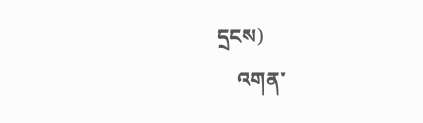དྲངས)
    འགན་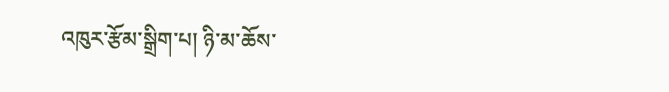འཁུར་རྩོམ་སྒྲིག་པ། ཉི་མ་ཆོས་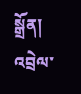སྒྲོན།
འབྲེལ་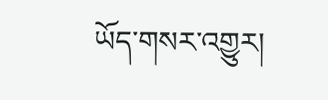ཡོད་གསར་འགྱུར།